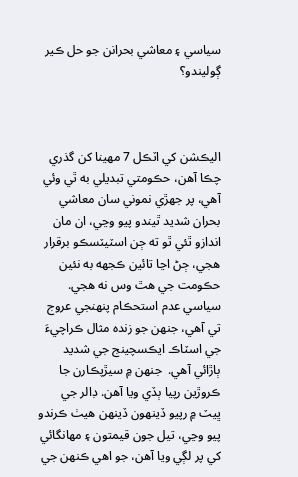سياسي ۽ معاشي بحرانن جو حل ڪير ڳوليندو؟



اليڪشن کي اٽڪل 7 مهينا کن گذري چڪا آهن، حڪومتي تبديلي به ٿي وئي آهي، پر جهڙي نموني سان معاشي بحران شديد ٿيندو پيو وڃي، ان مان اندازو ٿئي ٿو ته ڄن اسٽيٽسڪو برقرار هجي، ڄڻ اڃا تائين ڪجهه به نئين حڪومت جي هٿ وس نه هجي. سياسي عدم استحڪام پنهنجي عروج تي آهي، جنهن جو زنده مثال ڪراچيءَ جي اسٽاڪ ايڪسچينج جي شديد ٻاڙائي آهي.  جنهن ۾ سيڙپڪارن جا ڪروڙين رپيا ٻڏي ويا آهن. ڊالر جي ڀيٽ ۾ رپيو ڏينهون ڏينهن هيٺ ڪرندو پيو وڃي، تيل جون قيمتون ۽ مهانگائي کي پر لڳي ويا آهن، جو اهي ڪنهن جي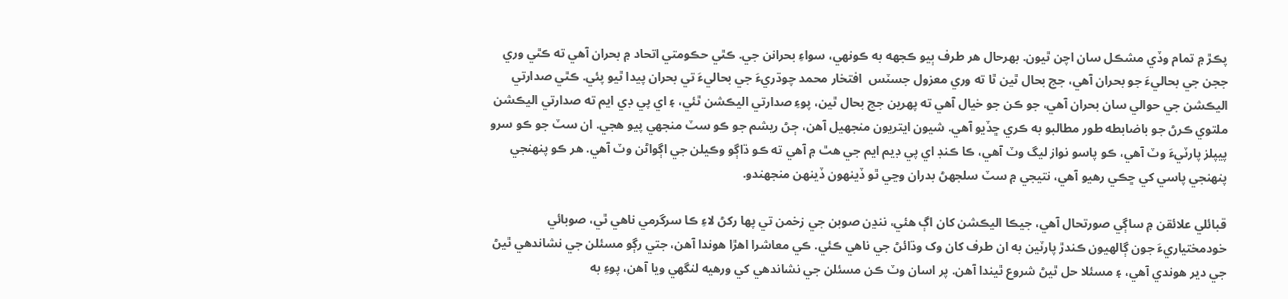پڪڙ ۾ تمام وڏي مشڪل سان اچن ٿيون. بهرحال هر طرف ٻيو ڪجهه به ڪونهي، سواءِ بحرانن جي. ڪٿي حڪومتي اتحاد ۾ بحران آهي ته ڪٿي وري ججن جي بحاليءَ جو بحران آهي، جج بحال ٿين ٿا ته وري معزول جسٽس  افتخار محمد چوڌريءَ جي بحاليءَ تي بحران پيدا ٿيو پئي. ڪٿي صدارتي اليڪشن جي حوالي سان بحران آهي، جو ڪن جو خيال آهي ته پهرين جج بحال ٿين، پوءِ صدارتي اليڪشن ٿئي، ۽ اي پي ڊي ايم ته صدارتي اليڪشن ملتوي ڪرڻ جو باضابطه طور مطالبو به ڪري ڇڏيو آهي. شيون ايتريون منجهيل آهن، ڄڻ ريشم جو ڪو سٽ منجهي پيو هجي. ان سٽ جو ڪو سرو پيپلز پارٽيءَ وٽ آهي، ڪو پاسو نواز ليگ وٽ آهي، ڪا ڪنڊ اي پي ڊيم ايم جي هٿ ۾ آهي ته ڪو ڌاڳو وڪيلن جي اڳواڻن وٽ آهي. هر ڪو پنهنجي پنهنجي پاسي کي ڇڪي رهيو آهي، نتيجي ۾ سٽ سلجهڻ بدران وڃي ٿو ڏينهون ڏينهن منجهندو.

قبائلي علائقن ۾ ساڳي صورتحال آهي، جيڪا اليڪشن کان اڳ هئي، ننڍن صوبن جي زخمن تي پها رکڻ لاءِ ڪا سرگرمي ناهي ٿي، صوبائي خودمختياريءَ جون ڳالهيون ڪندڙ پارٽين به ان طرف کان وک وڌائڻ جي ناهي ڪئي. ڪي معاشرا اهڙا هوندا آهن، جتي رڳو مسئلن جي نشاندهي ٿيڻ جي دير هوندي آهي، ۽ مسئلا حل ٿيڻ شروع ٿيندا آهن. پر اسان وٽ ڪن مسئلن جي نشاندهي کي ورهيه لنگهي ويا آهن، پوءِ به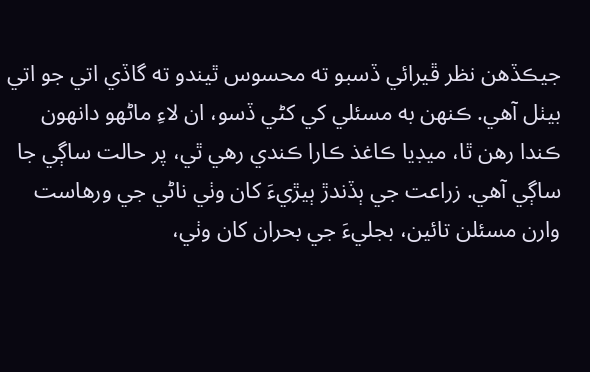جيڪڏهن نظر ڦيرائي ڏسبو ته محسوس ٿيندو ته گاڏي اتي جو اتي بيٺل آهي. ڪنهن به مسئلي کي کڻي ڏسو، ان لاءِ ماڻهو دانهون ڪندا رهن ٿا، ميڊيا ڪاغذ ڪارا ڪندي رهي ٿي، پر حالت ساڳي جا ساڳي آهي. زراعت جي ٻڏندڙ ٻيڙيءَ کان وٺي ناڻي جي ورهاست وارن مسئلن تائين، بجليءَ جي بحران کان وٺي،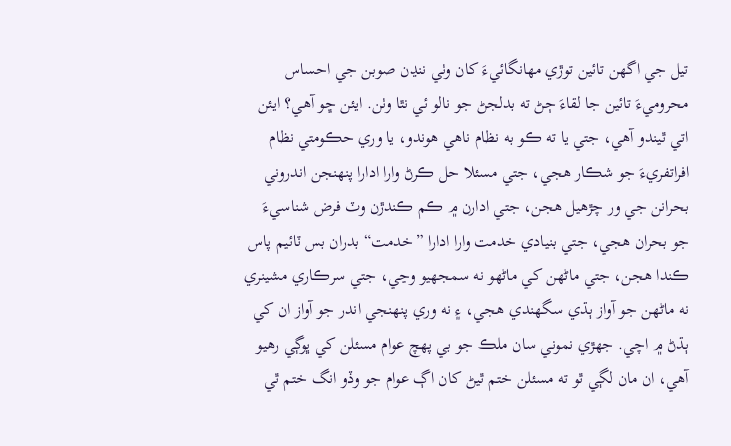تيل جي اگهن تائين توڙي مهانگائيءَ کان وٺي ننڍن صوبن جي احساس محروميءَ تائين جا لقاءَ ڄڻ ته بدلجڻ جو نالو ئي نٿا وٺن. ايئن ڇو آهي؟ ايئن اتي ٿيندو آهي، جتي يا ته ڪو به نظام ناهي هوندو، يا وري حڪومتي نظام افراتفريءَ جو شڪار هجي، جتي مسئلا حل ڪرڻ وارا ادارا پنهنجن اندروني بحرانن جي ور چڙهيل هجن، جتي ادارن ۾ ڪم ڪندڙن وٽ فرض شناسيءَ جو بحران هجي، جتي بنيادي خدمت وارا ادارا ”خدمت“ بدران بس ٽائيم پاس ڪندا هجن، جتي ماڻهن کي ماڻهو نه سمجهيو وڃي، جتي سرڪاري مشينري نه ماڻهن جو آواز ٻڌي سگهندي هجي، ۽ نه وري پنهنجي اندر جو آواز ان کي ٻڌڻ ۾ اچي. جهڙي نموني سان ملڪ جو بي پهچ عوام مسئلن کي ڀوڳي رهيو آهي، ان مان لڳي ٿو ته مسئلن ختم ٿيڻ کان اڳ عوام جو وڏو انگ ختم ٿي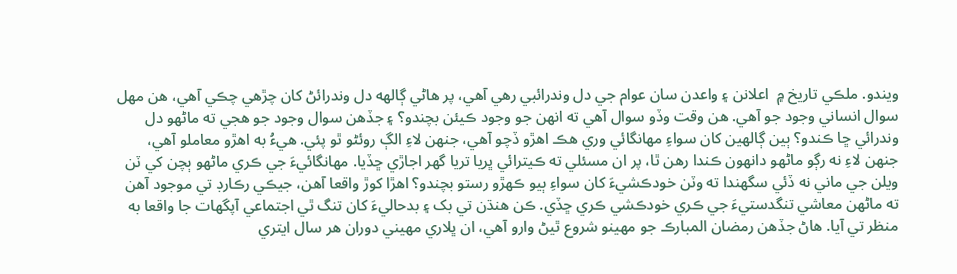ويندو. ملڪي تاريخ ۾  اعلانن ۽ واعدن سان عوام جي دل وندرائبي رهي آهي، پر هاڻي ڳالهه دل وندرائڻ کان چڙهي چڪي آهي، هن مهل سوال انساني وجود جو آهي. هن وقت وڏو سوال آهي ته انهن جو وجود ڪيئن بچندو؟ ۽ جڏهن سوال وجود جو هجي ته ماڻهو دل وندرائي ڇا ڪندو؟ ٻين ڳالهين کان سواءِ مهانگائي وري هڪ اهڙو ڏچو آهي، جنهن لاءِ الڳ روئڻو ٿو پئي. هيءُ به اهڙو معاملو آهي، جنهن لاءِ نه رڳو ماڻهو دانهون ڪندا رهن ٿا، پر ان مسئلي ته ڪيترائي ڀريا تريا گهر اجاڙي ڇڏيا. مهانگائيءَ جي ڪري ماڻهو ٻچن کي ٽن ويلن جي ماني نه ڏئي سگهندا ته وٽن خودڪشيءَ کان سواءِ ٻيو ڪهڙو رستو بچندو؟ اهڙا کوڙ واقعا آهن، جيڪي رڪارڊ تي موجود آهن ته ماڻهن معاشي تنگدستيءَ جي ڪري خودڪشي ڪري ڇڏي. ڪن هنڌن تي بک ۽ بدحاليءَ کان تنگ ٿي اجتماعي آپگهات جا واقعا به منظر تي آيا. هاڻ جڏهن رمضان المبارڪ جو مهينو شروع ٿيڻ وارو آهي، ان ڀلاري مهيني دوران هر سال ايتري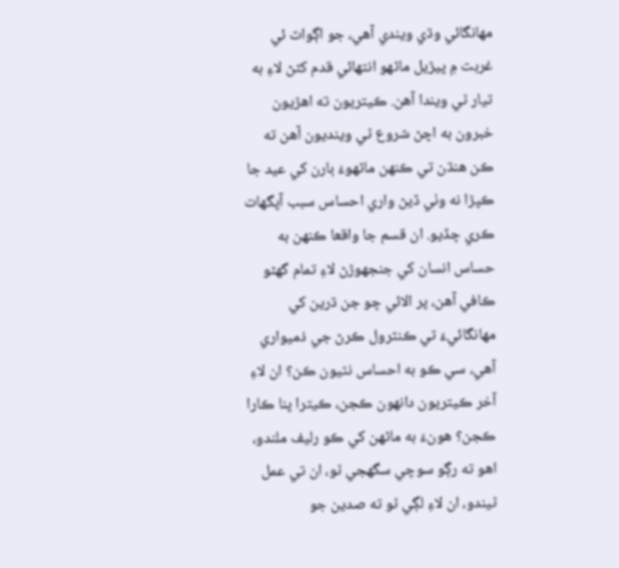مهانگائي وڌي ويندي آهي، جو اڳواٽ ئي غربت ۾ پيڙيل ماڻهو انتهائي قدم کڻڻ لاءِ به تيار ٿي ويندا آهن. ڪيتريون ته اهڙيون خبرون به اچڻ شروع ٿي وينديون آهن ته ڪن هنڌن تي ڪنهن ماڻهوءَ ٻارن کي عيد جا ڪپڙا نه وٺي ڏيڻ واري احساس سبب آپگهات ڪري ڇڏيو. ان قسم جا واقعا ڪنهن به حساس انسان کي جنجهوڙڻ لاءِ تمام گهڻو ڪافي آهن، پر الائي ڇو جن ڌرين کي مهانگائيءَ تي ڪنٽرول ڪرڻ جي ذميواري آهي، سي ڪو به احساس نٿيون ڪن؟ ان لاءِ آخر ڪيتريون دانهون ڪجن، ڪيترا پنا ڪارا ڪجن؟ هونءَ به ماڻهن کي ڪو رليف ملندو، اهو ته رڳو سوچي سگهجي ٿو، ان تي عمل ٿيندو، ان لاءِ لڳي ٿو ته صدين جو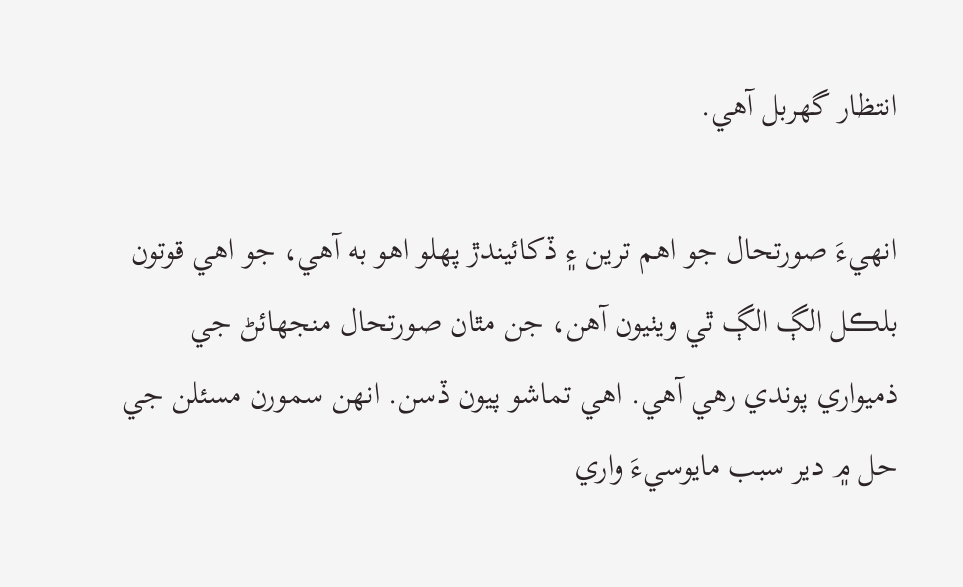انتظار گهربل آهي.

انهيءَ صورتحال جو اهم ترين ۽ ڏکائيندڙ پهلو اهو به آهي، جو اهي قوتون بلڪل الڳ الڳ ٿي ويٺيون آهن، جن مٿان صورتحال منجهائڻ جي ذميواري پوندي رهي آهي. اهي تماشو پيون ڏسن. انهن سمورن مسئلن جي حل ۾ دير سبب مايوسيءَ واري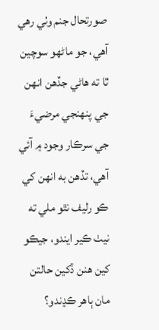صورتحال جنم وٺي رهي آهي، جو ماڻهو سوچين ٿا ته هاڻي جڏهن انهن جي پنهنجي مرضيءَ جي سرڪار وجود ۾ آئي آهي، تڏهن به انهن کي ڪو رليف نٿو ملي ته نيٺ ڪير ايندو، جيڪو کين هنن ڏکين حالتن مان ٻاهر ڪڍندو؟